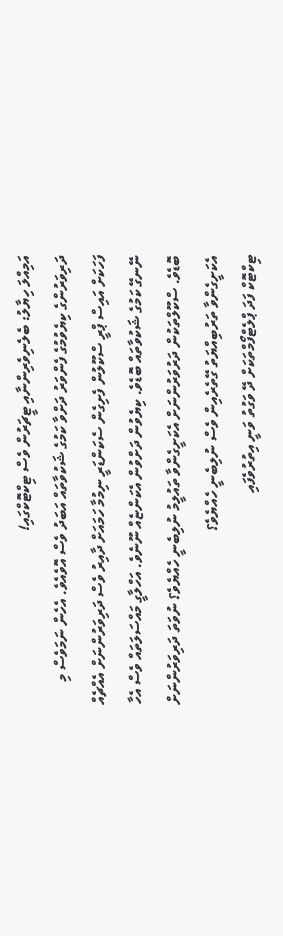އަމިއްލަ ހިޔާލު: ބެލެނިވެރިންނާއި ޓީޗަރުން ވެސް ޓިކްޓޮކްގައި!
ދަރިވަރުންގެ ކިޔެވުމުގެ ފެންވަރު ދަށްވާ ކަމުގެ ޝަކުވާތައް އަބަދު ވެސް އޮވެއެވެ. އެހެން ނަމަވެސް މި ފަހަކަށް އައިސް ޕްރީ ސްކޫލުން ފެށިގެން ސެކަންޑަރީ ނިމުމާ ހަމައަށް ދާއިރު ވެސް ދަރިވަރުންނަށް އެއްޗެއް ނޭނގޭ ކަމުގެ ޝަކުވާތައް ބޮޑެވެ. ކިޔެވުން ދަށްވުން އެކަންޏެއް ނޫނެވެ. އަހްލާގީ މައްސަލަތައް ވެސް އެހާ ބޮޑެވެ. ސްކޫލްތަކުން ދަރުވަރުންނަށް އެކަށީގެންވާ ތައުލީމު ނުލިބެނީ ހެއްޔެވެ؟ ނުވަތަ ދަރިވަރުންނަށް އެކަށީގެންވާ ތަރުބިއްޔަތު ގޭތެރެއިން ވެސް ނުލިބެނީ ހެއްޔެވެ؟
ޓިކްޓޮކް ފަދަ ޕްލެޓްފޯމްތަކަށް ދޭ ވަގުތު ވަނީ އިތުރުވެފައި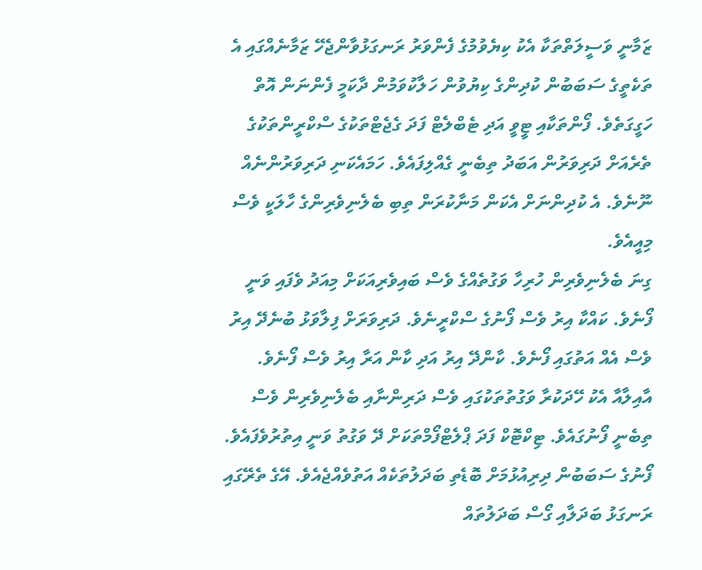ޒަމާނީ ވަސީލަތްތަކާ އެކު ކިޔެވުމުގެ ފެންވަރު ރަނގަޅުވާންޖެހޭ ޒަމާނެއްގައި އެ ތަކެތީގެ ސަބަބުން ކުދިންގެ ކިޔުވުން ހަލާކުވަމުން ދާކަމީ ފެންނަން އޮތް ހަގީގަތެވެ. ފޯންތަކާއި ޓީވީ އަދި ޓެބްލެޓް ފަދަ ގެޖެޓްތަކުގެ ސްކްރީންތަކުގެ ތެރެއަށް ދަރިވަރުން އަބަދު ތިބެނީ ގެއްލިފައެވެ. ހަމައެކަނި ދަރިވަރުންނެއް ނޫނެވެ. އެ ކުދިންނަށް އެކަން މަނާކުރަން ތިބި ބެލެނިވެރިންގެ ހާލަކީ ވެސް މިއީއެވެ.
ގިނަ ބެލެނިވެރިން ހުރިހާ ވަގުތެއްގެ ވެސް ބައިވެރިއަކަށް މިއަދު ވެފައި ވަނީ ފޯނެވެ. ކައްކާ އިރު ވެސް ފޯނުގެ ސްކްރީނެވެ. ދަރިވަރަށް ފިލާވަޅު ބުނެދޭ އިރު ވެސް އެއް އަތުގައި ފޯނެވެ. ކާންދޭ އިރު އަދި ކާން އަރާ އިރު ވެސް ފޯނެވެ. އާއިލާއާ އެކު ހޭދަކުރާ ވަގުތުތަކުގައި ވެސް ދަރިންނާއި ބެލެނިވެރިން ވެސް ތިބެނީ ފޯނުގައެވެ. ޓިކްޓޮކް ފަދަ ޕްލެޓްފޯމްތަކަށް ދޭ ވަގުތު ވަނީ އިތުރުވެފައެވެ.
ފޯނުގެ ސަބަބުން ދިރިއުޅުމަށް ބޮޑެތި ބަދަލުތަކެއް އަތުވެއްޖެއެވެ. އޭގެ ތެރޭގައި ރަނގަޅު ބަދަލާއި ގޯސް ބަދަލުތައް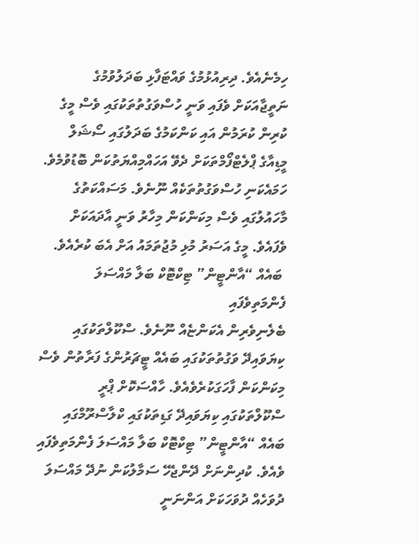ހިމެނެއެވެ. ދިރިއުޅުމުގެ ވައްޓަފާޅި ބަދަލުވުމުގެ ނަތީޖާއަކަށް ވެފައި ވަނީ ހުސްވަގުތުތަކުގައި ވެސް މީގެ ކުރިން ކުރަމުން އައި ކަންކަމުގެ ބަދަލުގައި ސޯޝަލް މީޑިއާގެ ޕްލެޓްފޯމްތަކަށް ދެވޭ އަހައްމިއްޔަތުކަން ބޮޑުވުމެވެ. ހަމައެކަނި ހުސްވަގުތުތަކެއް ނޫނެވެ. މަސައްކަތުގެ މާހައުލުގައި ވެސް މިކަންކަން މިހާރު ވަނީ އާދައަކަށް ވެފައެވެ. މީގެ އަސަރު މުޅި މުޖުތަމައު އަށް އެބަ ކުރެއެވެ.
 ބައެއް “އާންޓީން” ޓިކްޓޮކް ބަލާ މައްސަލަ ފެންމަތިވެފައި
ބެލެނިވެރިން އެކަންޏެއް ނޫނެވެ. ސްކޫލްތަކުގައި ކިޔަވައިދޭ ވަގުތުތަކުގައި ބައެއް ޓީޗަރުންގެ ފަރާތުން ވެސް މިކަންކަން ފާހަގަކުރެވެއެވެ. ހާއްސަކޮށް ޕްރީ ސްކޫލްތަކުގައި ކިޔަވައިދޭ ގަޑިތަކުގައި ކްލާސްރޫމްގައި ބައެއް “އާންޓީން” ޓިކްޓޮކް ބަލާ މައްސަލަ ފެންމަތިވެފައި ވެއެވެ. ކުދިންނަށް ދޭންޖެހޭ ސަމާލުކަން ނުދޭ މައްސަލަ ދުވަހެއް ދުވަހަކަށް އަންނަނީ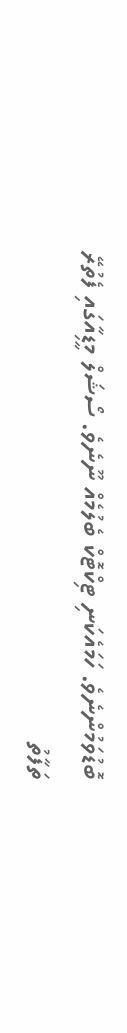ބޮޑުވަމުންނެވެ. ހަމައެކަނި ޓިކްޓޮކް ބެލުމެއް ނޫނެވެ. ސޯޝަލް މީޑިއާގައި ފެތުރޭ ތަފާތު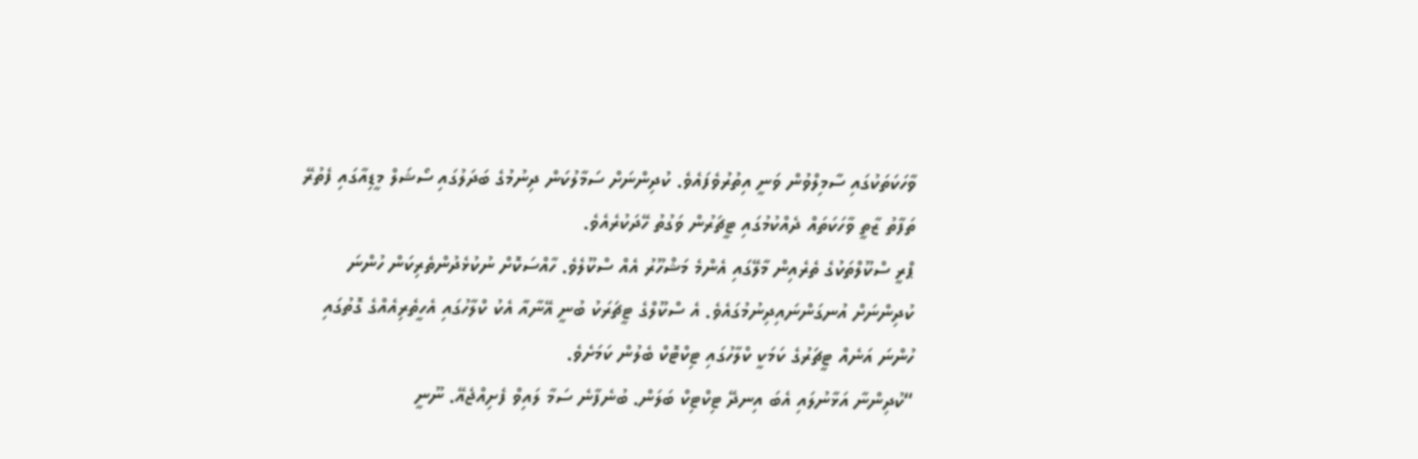ވާހަކަތަކުގައި ސާމިލްވުން ވަނީ އިތުރުވެފައެވެ. ކުދިންނަށް ސަމާލުކަން ދިނުމުގެ ބަދަލުގައި ސޯޝަލް މީޑިއާގައި ފެތުރޭ ތަފާތު ޒާތީ ވާހަކަތައް ދެއްކުމުގައި ޓީޗަރުން ވަގުތު ހޭދަކުރެއެވެ.
ޕްރީ ސްކޫލްތަކުގެ ތެރެއިން މާލޭގައި އެންމެ މަޝްހޫރު އެއް ސްކޫލެވެ. ހާއްސަކޮށް ނުކުޅެދުންތެރިކަން ހުންނަ ކުދިންނަށް އުނގަންނައިދިނުމުގައެވެ. އެ ސްކޫލްގެ ޓީޗަރަކު ބުނީ އޭނާއާ އެކު ކްލާހުގައި އެހީތެރިއެއްގެ ގޮތުގައި ހުންނަ އަނެއް ޓީޗަރުގެ ކަމަކީ ކްލާހުގައި ޓިކްޓޮކް ބެލުން ކަމަށެވެ.
“ކުދިންނާ އަޅާނުލައި އެބަ އިނދޭ ޓިކްޓިކް ބަލަން. ބުނެފާނެ ސަމާ ލައިވް ފެށިއްޖެއޭ. ނޫނީ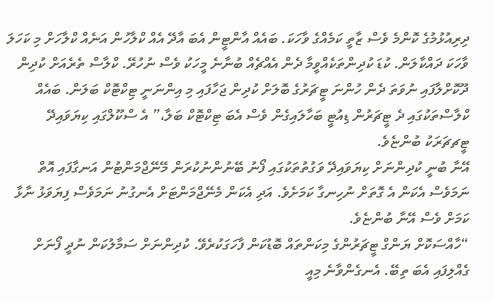ދިރިއުޅުމުގެ ކޮންމެ ވެސް ޒާތީ ކަމެއްގެ ވާހަކަ. ބައެއް އާންޓީން އެބަ އާދޭ އެއް ކްލާހުން އަނެއް ކްލާހަށް މި ކަހަލަ ވާހަކަ ދައްކާލަން. ކުޑަ ކުދިންތަކެއްވީމާ ދެން އެއްޗެއް ބުނާނެ މީހަކު ވެސް ނުހުރޭ. ކްލާސް ތެރެއަށް ކުދިން ދޫކޮށްލާފައި ނުވަތަ ދެން ހުންނަ ޓީޗަރުގެ ބޮލަށް ކުދިން ޖަހާފައި މި އިންނަނީ ޓިކްޓޮކް ބަލަން. ބައެއް ކްލާސްތަކުގައި ދެ ޓީޗަރުން ޑިއުޓީ ބަހާލައިގެން ވެސް އެބަ ޓިކްޓޮކް ބަލާ،” އެ ސްކޫލްގައި ކިޔަވައިދޭ ޓީޗޗަރަކު ބުންޏެވެ.
އޭނާ ބުނީ ކުދިންނަށް ކިޔަވައިދޭ ވަގުތުތަކުގައި ފޯނު ބޭނުންނުކުރަން މޭނޭޖްމަންޓުން އަނގާފައި އޮތް ނަމަވެސް އެކަން އެ ގޮތަށް ނުހިނގާ ކަމަށެވެ. އަދި އެކަން މެނޭޖްމަންޓަށް އެނގުނު ނަމަވެސް ފިޔަވަޅު ނާޅާ ކަމަށް ވެސް އޭނާ ބުންޏެވެ.
“ހާއްސަކޮށް ޔަންގް ޓީޗަރުންގެ މިކަންތައް ބޮޑުކަން ފާހަގަކުރެވޭ. ކުދިންނަށް ސަމާލުކަން ނުދީ ފޯނަށް ގެއްލިފައި އެބަ ތިބޭ. އެނގެންވާނެ މިއީ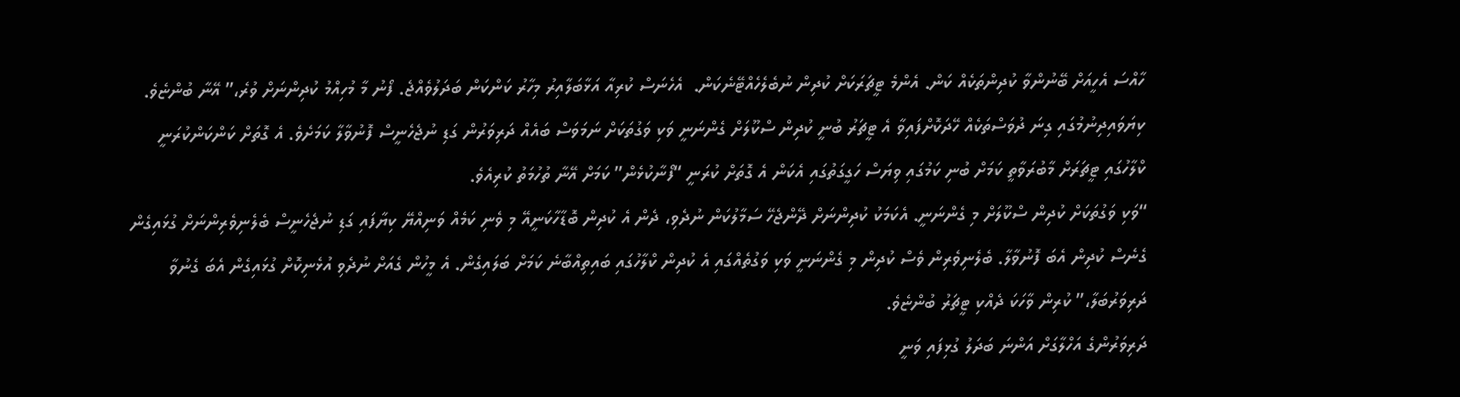ހާއްސަ އެހީއަށް ބޭނުންވާ ކުދިންތަކެއް ކަން. އެންމެ ޓީޗަރަކަށް ކުދިން ނުބެލެހެއްޓޭނެކަން.  އެހެނަސް ކުރިއާ އަޅާބަލާއިރު މިހާރު ކަންކަން ބަދަލުވެއްޖެ. ފޯނު މާ މުހިއްމު ކުދިންނަށް ވުރެ،” އޭނާ ބުންޏެވެ.
ކިޔަވައިދިނުމުގައި ގިނަ ދުވަސްތަކެއް ހޭދަކޮށްފައިވާ އެ ޓީޗަރު ބުނީ ކުދިން ސްކޫލަށް ގެންނަނީ ވަކި ވަގުތަކަށް ނަމަވަސް ބައެއް ދަރިވަރުން ގަޑި ނުޖެހެނީސް ފޮނުވާލާ ކަމަށެވެ. އެ ގޮތަށް ކަންކަންކުރަނީ ކްލާހުގައި ޓީޗަރަށް މާބުރަވާތީ ކަމަށް ބުނި ކަމުގައި ވިޔަސް ހަގީގަތުގައި އެކަން އެ ގޮތަށް ކުރަނީ “ފޯނާކުޅެން” ކަމަށް އޭނާ ތުހުމަތު ކުރިއެވެ.
“ވަކި ވަގުތަކަށް ކުދިން ސްކޫލަށް މި ގެންނަނީ. އެކަމަކު ކުދިންނަށް ދޭންޖެހޭ ސަމާލުކަން ނުދެވި، ދެން އެ ކުދިން ބޮޑާހާކަނީއޭ މި ވެނި ކަމެއް ވަނިއްޔޭ ކިޔާފައި ގަޑި ނުޖެހެނީސް ބެލެނިވެރިންނަށް ގުޅައިގެން ގެނެސް ކުދިން އެބަ ފޮނުވާލާ. ބެލެނިވެރިން ވެސް ކުދިން މި ގެންނަނީ ވަކި ވަގުތެއްގައި އެ ކުދިން ކްލާހުގައި ބައިތިއްބާނެ ކަމަށް ބަލައިގެން. އެ މީހުން ގެއަށް ނުދެވި އުޅެނިކޮށް ގުޅައިގެން އެބަ ގެނުވާ ދަރިވަރުބަލާ،” ކުރިން ވާހަކަ ދެއްކި ޓީޗަރު ބުންޏެވެ.
ދަރިވަރުންގެ އަހްލާގަށް އަންނަ ބަދަލު ގުޅިފައި ވަނީ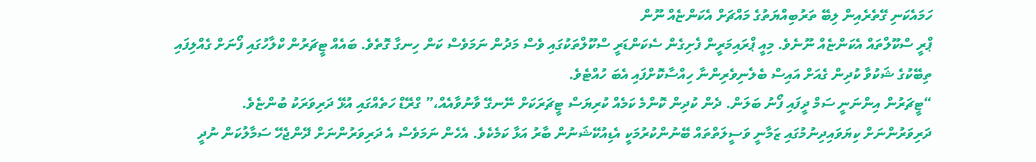ހަމައެކަނި ގޭތެރެއިން ލިބޭ ތަރުބިއްޔަތުގެ މައްޗަށް އެކަންޏެއް ނޫން
ޕްރީ ސްކޫލްތައް އެކަންޏެއް ނޫނެވެ. މިއީ ޕްރައިމަރީން ފެށިގެން ސެކަންޑަރީ ސްކޫލްތަކުގައި ވެސް މަދުން ނަމަވެސް ކަން ހިނގާ ގޮތެވެ. ބައެއް ޓީޗަރުން ކްލާހުގައި ފޯނަށް ގެއްލިފައި ތިބޭކުގެ ޝަކުވާ ކުދިން ގެއަށް އައިސް ބެލެނިވެރިންނާ ހިއްސާކޮށްފައި އެބަ ހުއްޓެވެ.
“ޓީޗަރުން އިންނަނީ ސަމް ދީފައި ފޯނު ބަލަން. ދެން ކުދިން ކޮންމެ ކަމެއް ކުރިޔަސް ޓީޗަރަކަށް ނޭނގޭ ވާނުވާއެއް،” ގްރޭޑް ހަތެއްގައި އުޅޭ ދަރިވަރަކު ބުންޏެވެ.
ދަރިވަރުންނަށް ކިޔަވައިދިނުމުގައި ޒަމާނީ ވަސީލަތްތައް ބޭނުންކުރުމަކީ އެޑިއުކޭޝަނުން ބާރު އަޅާ ކަމެކެވެ. އެހެން ނަމަވެސް އެ ދަރިވަރުންނަށް ދޭންޖެހޭ ސަމާލުކަން ނުދީ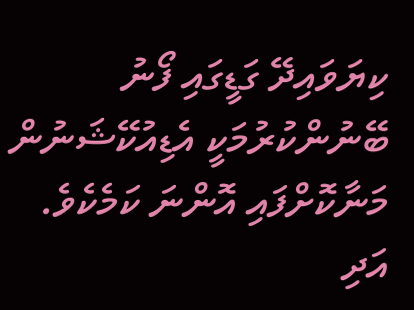ކިޔަވައިދޭ ގަޑީގައި ފޯނު ބޭނުންކުރުމަކީ އެޑިއުކޭޝަނުން މަނާކޮށްފައި އޮންނަ ކަމެކެވެ. އަދި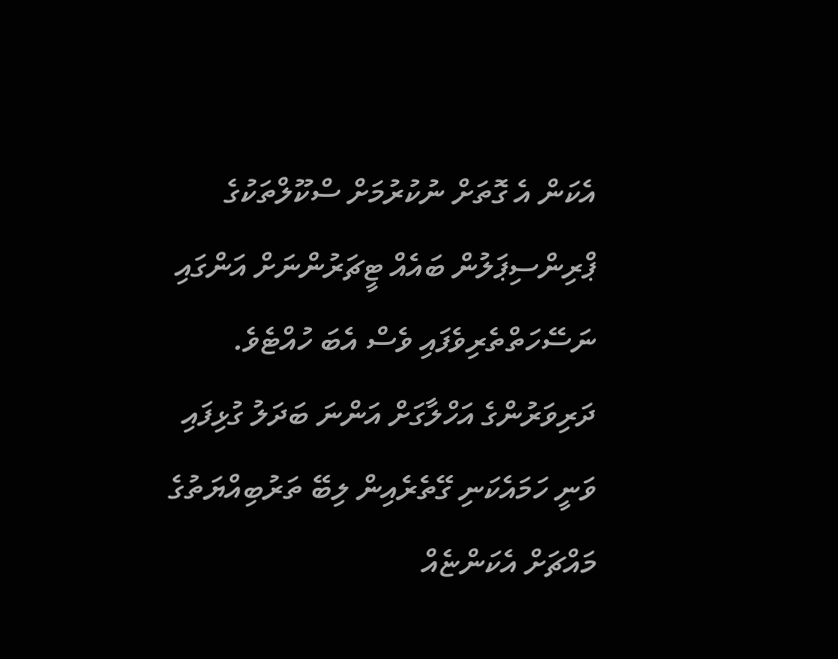އެކަން އެ ގޮތަށް ނުކުރުމަށް ސްކޫލްތަކުގެ ޕްރިންސިޕަލުން ބައެއް ޓީޗަރުންނަށް އަންގައި ނަސޭހަތްތެރިވެފައި ވެސް އެބަ ހުއްޓެވެ.
ދަރިވަރުންގެ އަހްލާގަށް އަންނަ ބަދަލު ގުޅިފައި ވަނީ ހަމައެކަނި ގޭތެރެއިން ލިބޭ ތަރުބިއްޔަތުގެ މައްޗަށް އެކަންޏެއް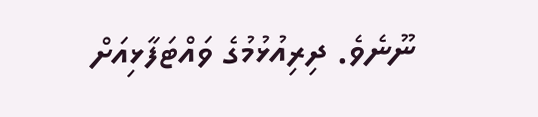ނޫނެވެ. ދިރިއުޅުމުގެ ވައްޓަފާޅިއަށް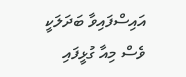އައިސްފައިވާ ބަދަލަކީ ވެސް މިއާ ގުޅީފައި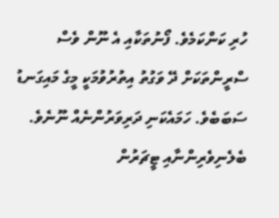ހުރި ކަންކަމެވެ. ފޯނުތަކާއި އެ ނޫން ވެސް ސްރީންތަކަށް ދޭ ވަގުތު އިތުރުވުމަކީ މީގެ މައިގަނޑު ސަބަބެވެ. ހަމައެކަނި ދަރިވަރުންނެއް ނޫނެވެ. ބެލެނިވެރިންނާއި ޓީޗަރުން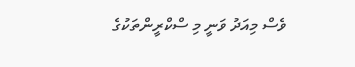ވެސް މިއަދު ވަނީ މި ސްކްރީންތަކުގެ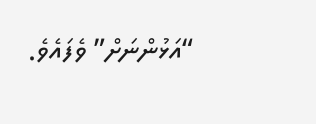“އަޅުންނަށް” ވެފައެވެ.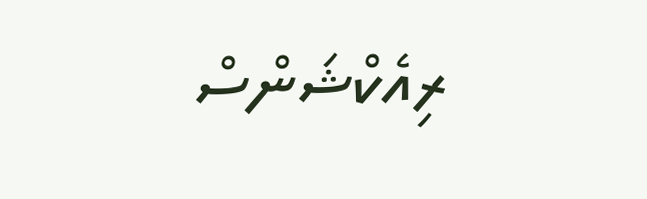ރިއެކްޝަންސް